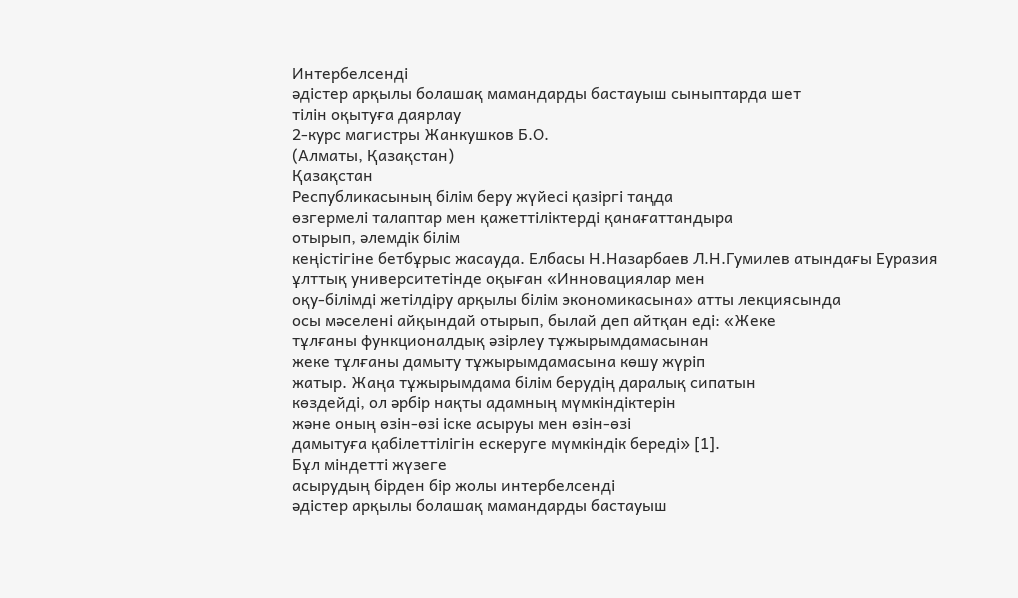Интербелсенді
әдістер арқылы болашақ мамандарды бастауыш сыныптарда шет
тілін оқытуға даярлау
2-курс магистры Жанкушков Б.О.
(Алматы, Қазақстан)
Қазақстан
Республикасының білім беру жүйесі қазіргі таңда
өзгермелі талаптар мен қажеттіліктерді қанағаттандыра
отырып, әлемдік білім
кеңістігіне бетбұрыс жасауда. Елбасы Н.Назарбаев Л.Н.Гумилев атындағы Еуразия
ұлттық университетінде оқыған «Инновациялар мен
оқу-білімді жетілдіру арқылы білім экономикасына» атты лекциясында
осы мәселені айқындай отырып, былай деп айтқан еді: «Жеке
тұлғаны функционалдық әзірлеу тұжырымдамасынан
жеке тұлғаны дамыту тұжырымдамасына көшу жүріп
жатыр. Жаңа тұжырымдама білім берудің даралық сипатын
көздейді, ол әрбір нақты адамның мүмкіндіктерін
және оның өзін-өзі іске асыруы мен өзін-өзі
дамытуға қабілеттілігін ескеруге мүмкіндік береді» [1].
Бұл міндетті жүзеге
асырудың бірден бір жолы интербелсенді
әдістер арқылы болашақ мамандарды бастауыш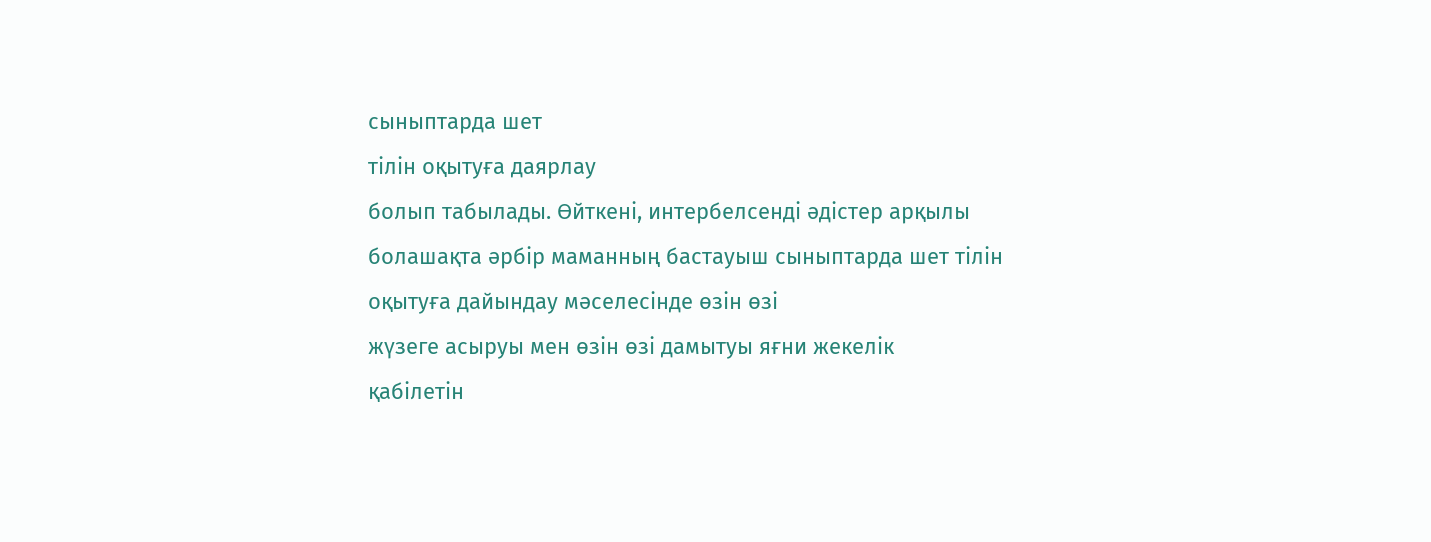сыныптарда шет
тілін оқытуға даярлау
болып табылады. Өйткені, интербелсенді әдістер арқылы
болашақта әрбір маманның бастауыш сыныптарда шет тілін
оқытуға дайындау мәселесінде өзін өзі
жүзеге асыруы мен өзін өзі дамытуы яғни жекелік
қабілетін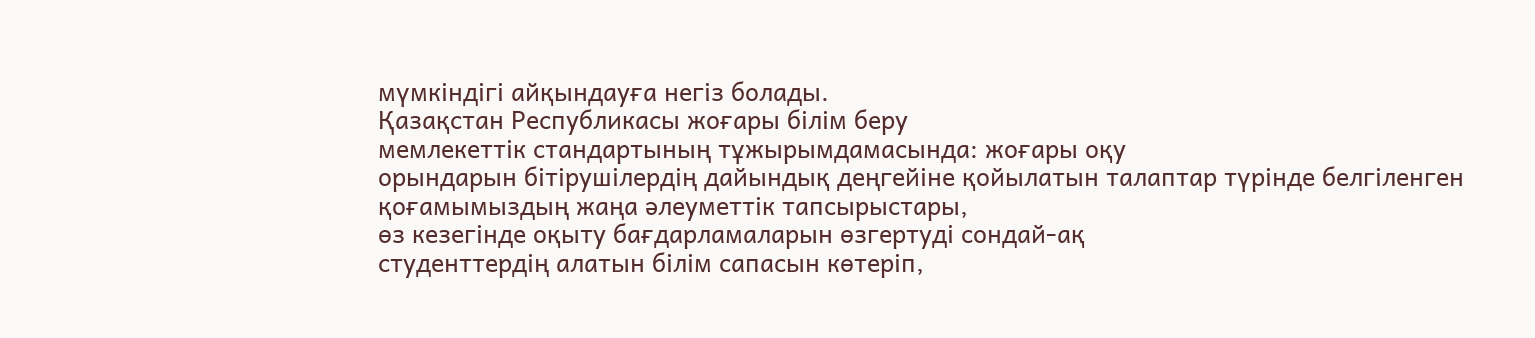мүмкіндігі айқындауға негіз болады.
Қазақстан Республикасы жоғары білім беру
мемлекеттік стандартының тұжырымдамасында: жоғары оқу
орындарын бітірушілердің дайындық деңгейіне қойылатын талаптар түрінде белгіленген
қоғамымыздың жаңа әлеуметтік тапсырыстары,
өз кезегінде оқыту бағдарламаларын өзгертуді сондай-ақ
студенттердің алатын білім сапасын көтеріп,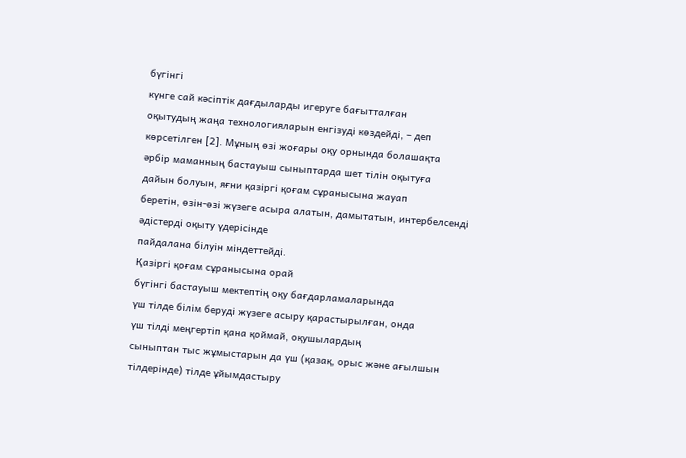бүгінгі
күнге сай кәсіптік дағдыларды игеруге бағытталған
оқытудың жаңа технологияларын енгізуді көздейді, – деп
көрсетілген [2]. Мұның өзі жоғары оқу орнында болашақта
әрбір маманның бастауыш сыныптарда шет тілін оқытуға
дайын болуын, яғни қазіргі қоғам сұранысына жауап
беретін, өзін-өзі жүзеге асыра алатын, дамытатын, интербелсенді
әдістерді оқыту үдерісінде
пайдалана білуін міндеттейді.
Қазіргі қоғам сұранысына орай
бүгінгі бастауыш мектептің оқу бағдарламаларында
үш тілде білім беруді жүзеге асыру қарастырылған, онда
үш тілді меңгертіп қана қоймай, оқушылардың
сыныптан тыс жұмыстарын да үш (қазақ, орыс және ағылшын
тілдерінде) тілде ұйымдастыру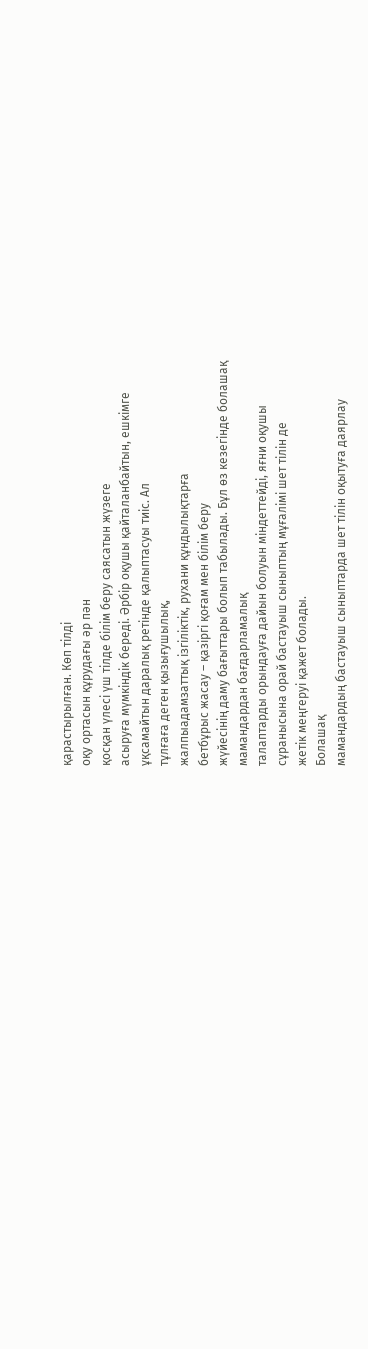қарастырылған. Көп тілді
оқу ортасын құрудағы әр пән
қосқан үлесі үш тілде білім беру саясатын жүзеге
асыруға мүмкіндік береді. Әрбір оқушы қайталанбайтын, ешкімге
ұқсамайтын даралық ретінде қалыптасуы тиіс. Ал
тұлғаға деген қызығушылық,
жалпыадамзаттық ізгіліктік, рухани құндылықтарға
бетбұрыс жасау – қазіргі қоғам мен білім беру
жүйесінің даму бағыттары болып табылады. Бұл өз кезегінде болашақ
мамандардан бағдарламалық
талаптарды орындауға дайын болуын міндеттейді, яғни оқушы
сұранысына орай бастауыш сыныптың мұғалімі шет тілін де
жетік меңгеруі қажет болады.
Болашақ
мамандардың бастауыш сыныптарда шет тілін оқытуға даярлау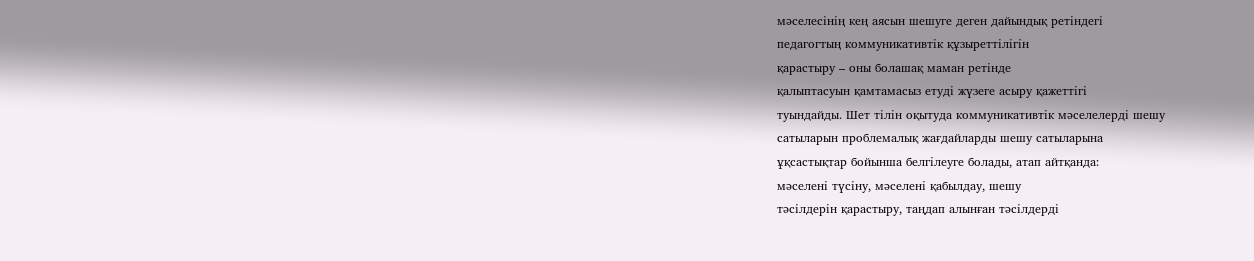мәселесінің кең аясын шешуге деген дайындық ретіндегі
педагогтың коммуникативтік құзыреттілігін
қарастыру – оны болашақ маман ретінде
қалыптасуын қамтамасыз етуді жүзеге асыру қажеттігі
туындайды. Шет тілін оқытуда коммуникативтік мәселелерді шешу
сатыларын проблемалық жағдайларды шешу сатыларына
ұқсастықтар бойынша белгілеуге болады, атап айтқанда:
мәселені түсіну, мәселені қабылдау, шешу
тәсілдерін қарастыру, таңдап алынған тәсілдерді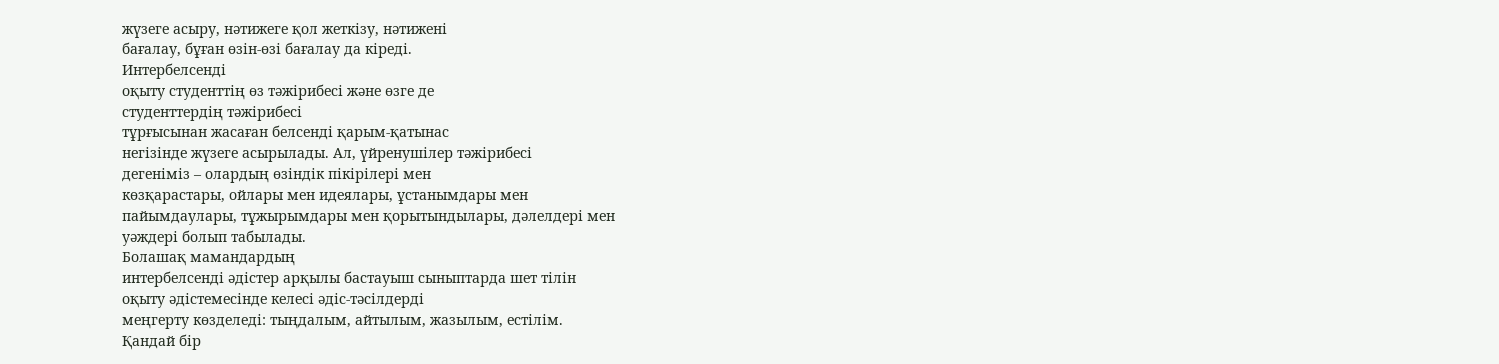жүзеге асыру, нәтижеге қол жеткізу, нәтижені
бағалау, бұған өзін-өзі бағалау да кіреді.
Интербелсенді
оқыту студенттің өз тәжірибесі және өзге де
студенттердің тәжірибесі
тұрғысынан жасаған белсенді қарым-қатынас
негізінде жүзеге асырылады. Ал, үйренушілер тәжірибесі
дегеніміз – олардың өзіндік пікірілері мен
көзқарастары, ойлары мен идеялары, ұстанымдары мен
пайымдаулары, тұжырымдары мен қорытындылары, дәлелдері мен
уәждері болып табылады.
Болашақ мамандардың
интербелсенді әдістер арқылы бастауыш сыныптарда шет тілін
оқыту әдістемесінде келесі әдіс-тәсілдерді
меңгерту көзделеді: тыңдалым, айтылым, жазылым, естілім.
Қандай бір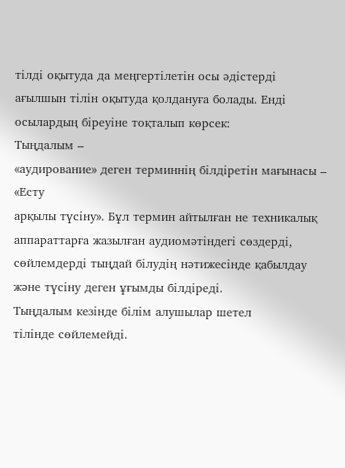тілді оқытуда да меңгертілетін осы әдістерді
ағылшын тілін оқытуда қолдануға болады. Енді
осылардың біреуіне тоқталып көрсек:
Тыңдалым –
«аудирование» деген терминнің білдіретін мағынасы – «Есту
арқылы түсіну». Бұл термин айтылған не техникалық
аппараттарға жазылған аудиомәтіндегі сөздерді,
сөйлемдерді тыңдай білудің нәтижесінде қабылдау
және түсіну деген ұғымды білдіреді.
Тыңдалым кезінде білім алушылар шетел
тілінде сөйлемейді.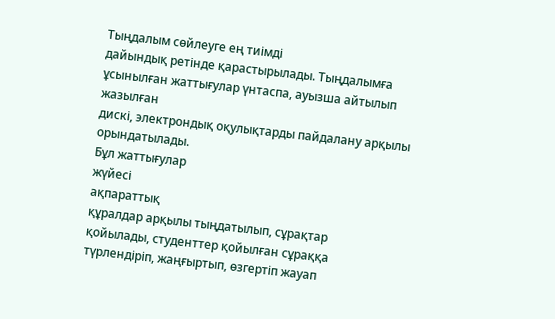Тыңдалым сөйлеуге ең тиімді
дайындық ретінде қарастырылады. Тыңдалымға
ұсынылған жаттығулар үнтаспа, ауызша айтылып жазылған
дискі, электрондық оқулықтарды пайдалану арқылы орындатылады.
Бұл жаттығулар
жүйесі
ақпараттық
құралдар арқылы тыңдатылып, сұрақтар
қойылады, студенттер қойылған сұраққа
түрлендіріп, жаңғыртып, өзгертіп жауап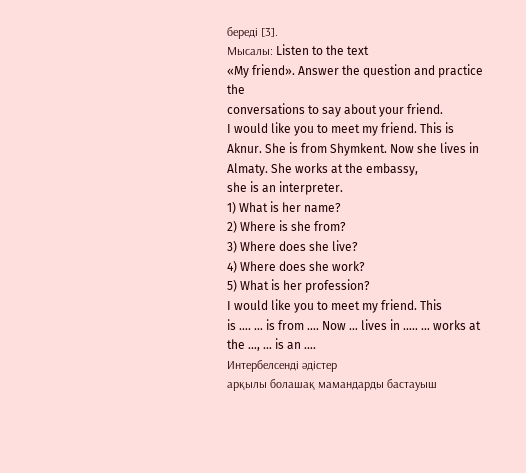береді [3].
Мысалы: Listen to the text
«My friend». Answer the question and practice the
conversations to say about your friend.
I would like you to meet my friend. This is
Aknur. She is from Shymkent. Now she lives in Almaty. She works at the embassy,
she is an interpreter.
1) What is her name?
2) Where is she from?
3) Where does she live?
4) Where does she work?
5) What is her profession?
I would like you to meet my friend. This
is …. … is from …. Now … lives in ….. … works at the …, … is an ….
Интербелсенді әдістер
арқылы болашақ мамандарды бастауыш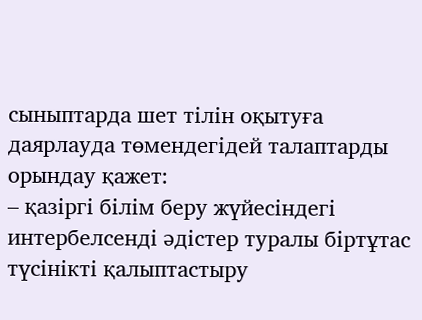сыныптарда шет тілін оқытуға
даярлауда төмендегідей талаптарды орындау қажет:
– қазiргi бiлiм беру жүйесiндегi интербелсенді әдістер туралы бiртұтас түсiнiктi қалыптастыру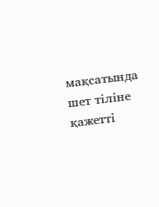мақсатында шет тіліне қажетті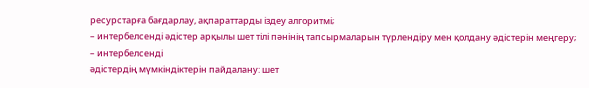ресурстарға бағдарлау, ақпараттарды іздеу алгоритмi;
– интербелсенді әдістер арқылы шет тілі пәнінің тапсырмаларын түрлендiру мен қолдану әдiстерiн меңгеру;
– интербелсенді
әдістердің мүмкiндiктерiн пайдалану: шет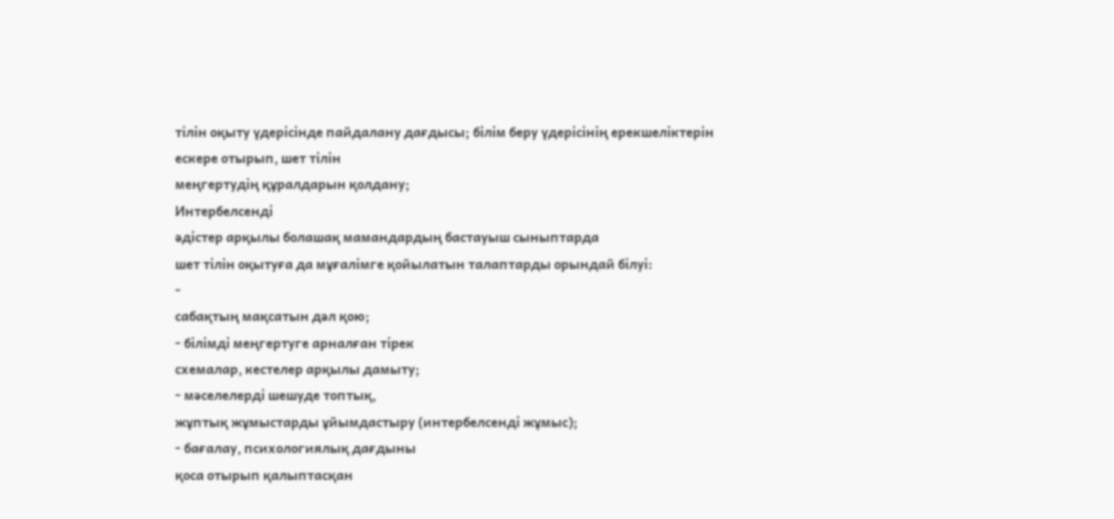тілін оқыту үдерісінде пайдалану дағдысы; бiлiм беру үдерісiнiң ерекшелiктерiн ескере отырып, шет тілін
меңгертудің құралдарын қолдану;
Интербелсенді
әдістер арқылы болашақ мамандардың бастауыш сыныптарда
шет тілін оқытуға да мұғалімге қойылатын талаптарды орындай білуі:
-
сабақтың мақсатын дәл қою;
- білімді меңгертуге арналған тірек
схемалар, кестелер арқылы дамыту;
- мәселелерді шешуде топтық,
жұптық жұмыстарды ұйымдастыру (интербелсенді жұмыс);
- бағалау, психологиялық дағдыны
қоса отырып қалыптасқан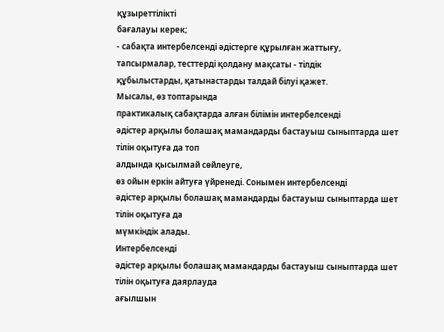құзыреттілікті
бағалауы керек;
- сабақта интербелсенді әдістерге құрылған жаттығу,
тапсырмалар, тесттерді қолдану мақсаты - тілдік
құбылыстарды, қатынастарды талдай білуі қажет.
Мысалы, өз топтарында
практикалық сабақтарда алған білімін интербелсенді
әдістер арқылы болашақ мамандарды бастауыш сыныптарда шет
тілін оқытуға да топ
алдында қысылмай сөйлеуге,
өз ойын еркін айтуға үйренеді. Сонымен интербелсенді
әдістер арқылы болашақ мамандарды бастауыш сыныптарда шет
тілін оқытуға да
мүмкіндік алады.
Интербелсенді
әдістер арқылы болашақ мамандарды бастауыш сыныптарда шет
тілін оқытуға даярлауда
ағылшын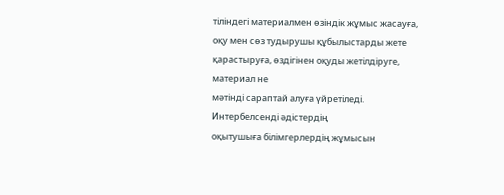тіліндегі материалмен өзіндік жұмыс жасауға,
оқу мен сөз тудырушы құбылыстарды жете
қарастыруға, өздігінен оқуды жетілдіруге, материал не
мәтінді сараптай алуға үйретіледі.
Интербелсенді әдістердің
оқытушыға білімгерлердің жұмысын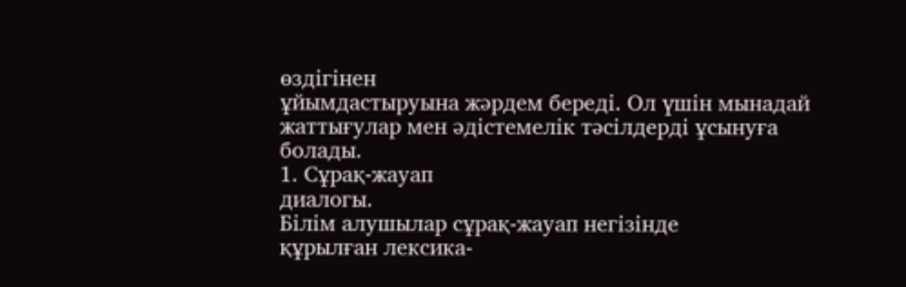өздігінен
ұйымдастыруына жәрдем береді. Ол үшін мынадай
жаттығулар мен әдістемелік тәсілдерді ұсынуға
болады.
1. Сұрақ-жауап
диалогы.
Білім алушылар сұрақ-жауап негізінде
құрылған лексика-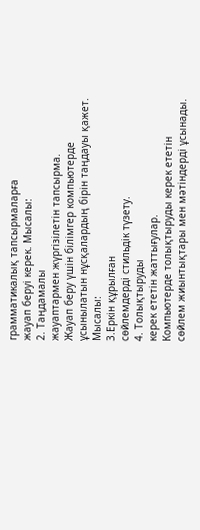грамматикалық тапсырмаларға
жауап беруі керек. Мысалы:
2. Таңдамалы
жауаптармен жүргізілетін тапсырма.
Жауап беру үшін білімгер компьютерде
ұсынылатын нұсқалардың бірін таңдауы қажет.
Мысалы:
3.Еркін құрылған
сөйлемдерді стильдік түзету.
4. Толықтыруды
керек ететін жаттығулар.
Компьютерде толықтыруды керек ететін
сөйлем жиынтықтары мен мәтіндерді ұсынады.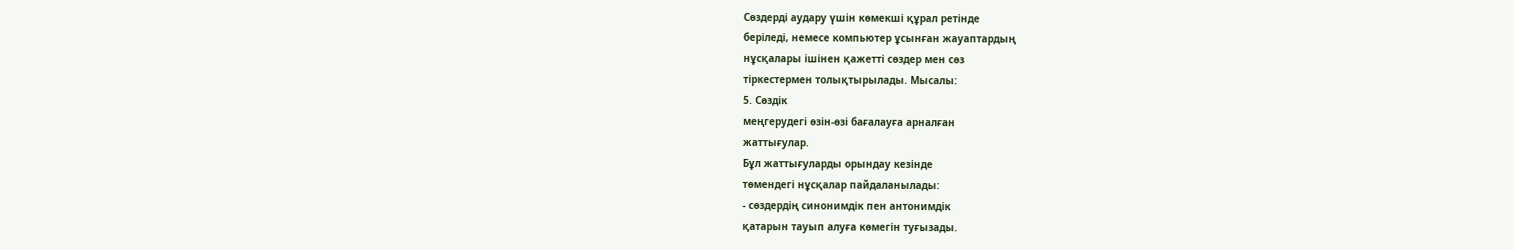Сөздерді аудару үшін көмекші құрал ретінде
беріледі, немесе компьютер ұсынған жауаптардың
нұсқалары ішінен қажетті сөздер мен сөз
тіркестермен толықтырылады. Мысалы:
5. Сөздік
меңгерудегі өзін-өзі бағалауға арналған
жаттығулар.
Бұл жаттығуларды орындау кезінде
төмендегі нұсқалар пайдаланылады:
- сөздердің синонимдік пен антонимдік
қатарын тауып алуға көмегін туғызады.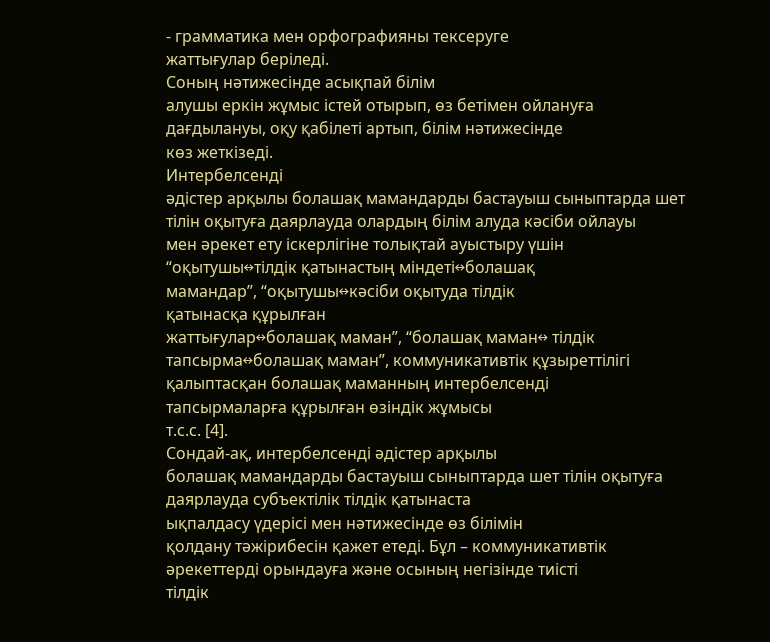- грамматика мен орфографияны тексеруге
жаттығулар беріледі.
Соның нәтижесінде асықпай білім
алушы еркін жұмыс істей отырып, өз бетімен ойлануға
дағдылануы, оқу қабілеті артып, білім нәтижесінде
көз жеткізеді.
Интербелсенді
әдістер арқылы болашақ мамандарды бастауыш сыныптарда шет
тілін оқытуға даярлауда олардың білім алуда кәсіби ойлауы
мен әрекет ету іскерлігіне толықтай ауыстыру үшін
“оқытушы↔тілдік қатынастың міндеті↔болашақ
мамандар”, “оқытушы↔кәсіби оқытуда тілдік
қатынасқа құрылған
жаттығулар↔болашақ маман”, “болашақ маман↔ тілдік
тапсырма↔болашақ маман”, коммуникативтік құзыреттілігі
қалыптасқан болашақ маманның интербелсенді
тапсырмаларға құрылған өзіндік жұмысы
т.с.с. [4].
Сондай-ақ, интербелсенді әдістер арқылы
болашақ мамандарды бастауыш сыныптарда шет тілін оқытуға даярлауда субъектілік тілдік қатынаста
ықпалдасу үдерісі мен нәтижесінде өз білімін
қолдану тәжірибесін қажет етеді. Бұл – коммуникативтік
әрекеттерді орындауға және осының негізінде тиісті
тілдік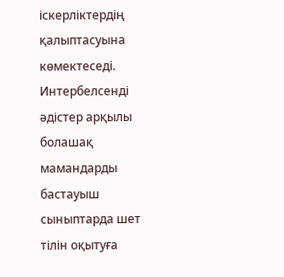іскерліктердің қалыптасуына көмектеседі. Интербелсенді
әдістер арқылы болашақ мамандарды бастауыш сыныптарда шет
тілін оқытуға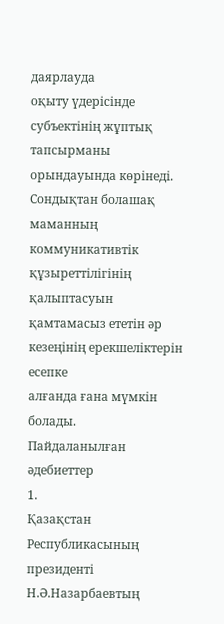даярлауда
оқыту үдерісінде субъектінің жұптық тапсырманы
орындауында көрінеді. Сондықтан болашақ маманның
коммуникативтік құзыреттілігінің қалыптасуын
қамтамасыз ететін әр кезеңінің ерекшеліктерін есепке
алғанда ғана мүмкін болады.
Пайдаланылған әдебиеттер
1.
Қазақстан Республикасының президенті
Н.Ә.Назарбаевтың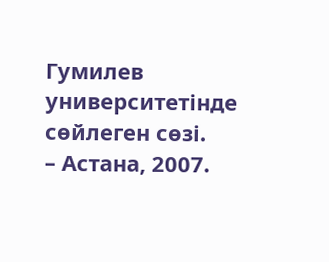Гумилев университетінде сөйлеген сөзі.
– Астана, 2007.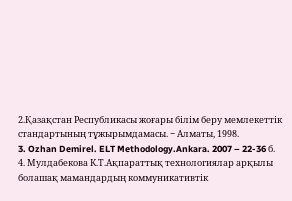2.Қазақстан Республикасы жоғары білім беру мемлекеттік
стандартының тұжырымдамасы. − Алматы, 1998.
3. Ozhan Demirel. ELT Methodology.Ankara. 2007 – 22-36 б.
4. Мулдабекова К.Т.Ақпараттық технологиялар арқылы
болашақ мамандардың коммуникативтік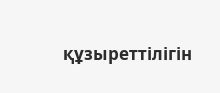құзыреттілігін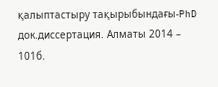қалыптастыру тақырыбындағы-PhD док.диссертация. Алматы 2014 –
101б.